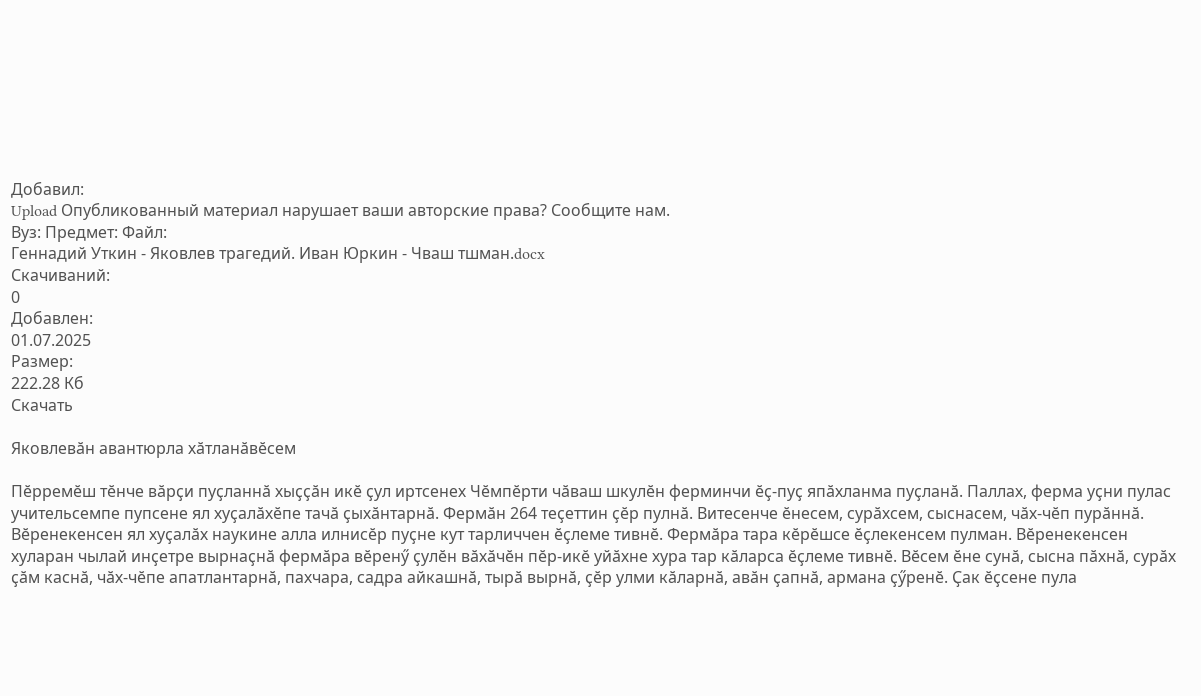Добавил:
Upload Опубликованный материал нарушает ваши авторские права? Сообщите нам.
Вуз: Предмет: Файл:
Геннадий Уткин - Яковлев трагедий. Иван Юркин - Чваш тшман.docx
Скачиваний:
0
Добавлен:
01.07.2025
Размер:
222.28 Кб
Скачать

Яковлевӑн авантюрла хӑтланӑвӗсем

Пӗрремӗш тӗнче вӑрҫи пуҫланнӑ хыҫҫӑн икӗ ҫул иртсенех Чӗмпӗрти чӑваш шкулӗн ферминчи ӗҫ-пуҫ япӑхланма пуҫланӑ. Паллах, ферма уҫни пулас учительсемпе пупсене ял хуҫалӑхӗпе тачӑ ҫыхӑнтарнӑ. Фермӑн 264 теҫеттин ҫӗр пулнӑ. Витесенче ӗнесем, сурӑхсем, сыснасем, чӑх-чӗп пурӑннӑ. Вӗренекенсен ял хуҫалӑх наукине алла илнисӗр пуҫне кут тарличчен ӗҫлеме тивнӗ. Фермӑра тара кӗрӗшсе ӗҫлекенсем пулман. Вӗренекенсен хуларан чылай инҫетре вырнаҫнӑ фермӑра вӗренӳ ҫулӗн вӑхӑчӗн пӗр-икӗ уйӑхне хура тар кӑларса ӗҫлеме тивнӗ. Вӗсем ӗне сунӑ, сысна пӑхнӑ, сурӑх ҫӑм каснӑ, чӑх-чӗпе апатлантарнӑ, пахчара, садра айкашнӑ, тырӑ вырнӑ, ҫӗр улми кӑларнӑ, авӑн ҫапнӑ, армана ҫӳренӗ. Ҫак ӗҫсене пула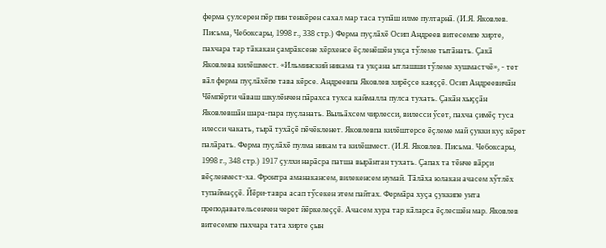ферма ҫулсерен пӗр пин тенкӗрен сахал мар таса тупӑш илме пултарнӑ. (И.Я. Яковлев. Письма, Чебоксары, 1998 г., 338 стр.) Ферма пуҫлӑхӗ Осип Андреев витесемпе хирте, пахчара тар тӑкакан ҫамрӑксене хӗрхенсе ӗҫленӗшӗн укҫа тӳлеме тытӑнать. Ҫакӑ Яковлева килӗшмест. «Ильминский никама та укҫана ытлашши тӳлеме хушмастчӗ», - тет вӑл ферма пуҫлӑхӗпе тава кӗрсе. Андреевпа Яковлев хирӗҫсе каяҫҫӗ. Осип Андреевичӑн Чӗмпӗрти чӑваш шкулӗнчен пӑрахса тухса каймалла пулса тухать. Ҫакӑн хыҫҫӑн Яковлевшӑн шара-пара пуҫланать. Выльӑхсем чирлесси, вилесси ӳсет, пахча ҫимӗҫ туса илесси чакать, тырӑ тухӑҫӗ пӗчӗкленет. Яковлевпа килӗштерсе ӗҫлеме май ҫукки куҫ кӗрет палӑрать. Ферма пуҫлӑхӗ пулма никам та килӗшмест. (И.Я. Яковлев. Письма. Чебоксары, 1998 г., 348 стр.) 1917 ҫулхи нарӑсра патша вырӑнтан тухать. Ҫапах та тӗнче вӑрҫи вӗҫленмест-ха. Фронтра аманакансем, вилекенсем нумай. Тӑлӑха юлакан ачасем хӳтлӗх тупаймаҫҫӗ. Йӗри-тавра асап тӳсекен этем пайтах. Фермӑра хуҫа ҫуккипе унта преподавательсенчен черет йӗркелеҫҫӗ. Ачасем хура тар кӑларса ӗҫлесшӗн мар. Яковлев витесемпе пахчара тата хирте ҫын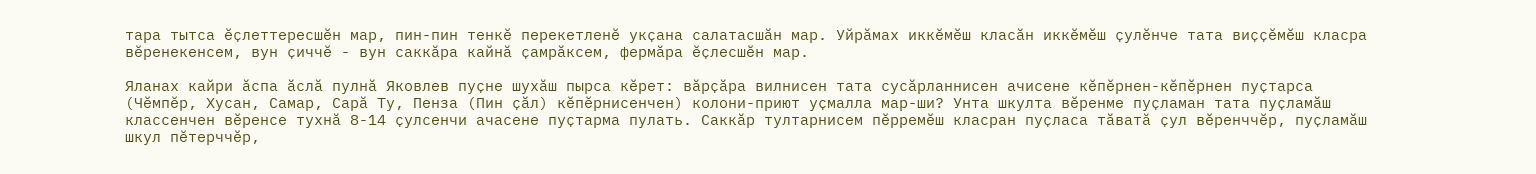тара тытса ӗҫлеттересшӗн мар, пин-пин тенкӗ перекетленӗ укҫана салатасшӑн мар. Уйрӑмах иккӗмӗш класӑн иккӗмӗш ҫулӗнче тата виҫҫӗмӗш класра вӗренекенсем, вун ҫиччӗ - вун саккӑра кайнӑ ҫамрӑксем, фермӑра ӗҫлесшӗн мар.

Яланах кайри ӑспа ӑслӑ пулнӑ Яковлев пуҫне шухӑш пырса кӗрет: вӑрҫӑра вилнисен тата сусӑрланнисен ачисене кӗпӗрнен-кӗпӗрнен пуҫтарса (Чӗмпӗр, Хусан, Самар, Сарӑ Ту, Пенза (Пин ҫӑл) кӗпӗрнисенчен) колони-приют уҫмалла мар-ши? Унта шкулта вӗренме пуҫламан тата пуҫламӑш классенчен вӗренсе тухнӑ 8-14 ҫулсенчи ачасене пуҫтарма пулать. Саккӑр тултарнисем пӗрремӗш класран пуҫласа тӑватӑ ҫул вӗренччӗр, пуҫламӑш шкул пӗтерччӗр,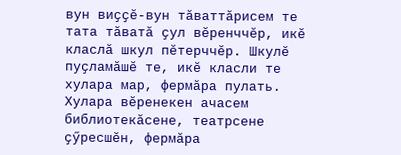вун виҫҫӗ-вун тӑваттӑрисем те тата тӑватӑ ҫул вӗренччӗр, икӗ класлӑ шкул пӗтерччӗр. Шкулӗ пуҫламӑшӗ те, икӗ класли те хулара мар, фермӑра пулать. Хулара вӗренекен ачасем библиотекӑсене, театрсене ҫӳресшӗн, фермӑра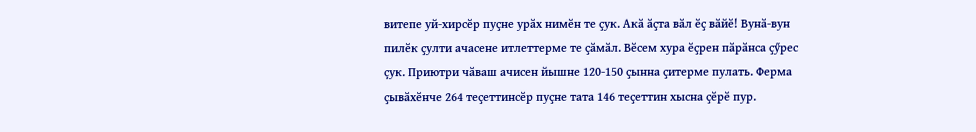витепе уй-хирсӗр пуҫне урӑх нимӗн те ҫук. Акӑ ӑҫта вӑл ӗҫ вӑйӗ! Вунӑ-вун пилӗк ҫулти ачасене итлеттерме те ҫӑмӑл. Вӗсем хура ӗҫрен пӑрӑнса ҫӳрес çук. Приютри чӑваш ачисен йышне 120-150 ҫынна ҫитерме пулать. Ферма ҫывӑхӗнче 264 теҫеттинсӗр пуҫне тата 146 теҫеттин хысна ҫӗрӗ пур.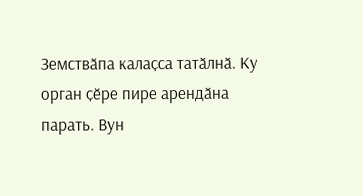Земствӑпа калаҫса татӑлнӑ. Ку орган ҫӗре пире арендӑна парать. Вун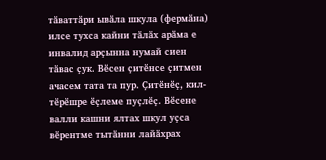тӑваттӑри ывӑла шкула (фермӑна) илсе тухса кайни тӑлӑх арӑма е инвалид арҫынна нумай сиен тӑвас ҫук. Вӗсен ҫитӗнсе ҫитмен ачасем тата та пур. Ҫитӗнӗҫ, кил-тӗрӗшре ӗҫлеме пуҫлӗҫ. Вӗсене валли кашни ялтах шкул уҫса вӗрентме тытӑнни лайӑхрах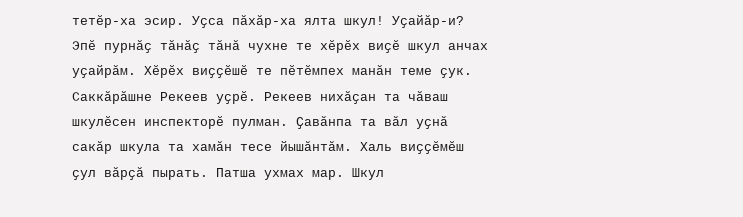тетӗр-ха эсир. Уҫса пӑхӑр-ха ялта шкул! Уҫайӑр-и? Эпӗ пурнӑҫ тӑнӑҫ тӑнӑ чухне те хӗрӗх виҫӗ шкул анчах уҫайрӑм. Хӗрӗх виҫҫӗшӗ те пӗтӗмпех манӑн теме ҫук. Саккӑрӑшне Рекеев уҫрӗ. Рекеев нихӑҫан та чӑваш шкулӗсен инспекторӗ пулман. Ҫавӑнпа та вӑл уҫнӑ сакӑр шкула та хамӑн тесе йышӑнтӑм. Халь виҫҫӗмӗш ҫул вӑрҫӑ пырать. Патша ухмах мар. Шкул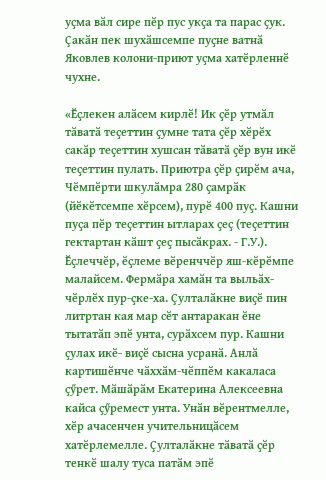уҫма вӑл сире пӗр пус укҫа та парас ҫук. Ҫакӑн пек шухӑшсемпе пуҫне ватнӑ Яковлев колони-приют уҫма хатӗрленнӗ чухне.

«Ӗҫлекен алӑсем кирлӗ! Ик ҫӗр утмӑл тӑватӑ теҫеттин ҫумне тата ҫӗр хӗрӗх сакӑр теҫеттин хушсан тӑватӑ ҫӗр вун икӗ теҫеттин пулать. Приютра ҫӗр ҫирӗм ача, Чӗмпӗрти шкулӑмра 280 ҫамрӑк (йӗкӗтсемпе хӗрсем), пурӗ 400 пуҫ. Кашни пуҫа пӗр теҫеттин ытларах ҫеҫ (теҫеттин гектартан кӑшт ҫеҫ пысӑкрах. - Г.У.). Ӗҫлеччӗр, ӗҫлеме вӗренччӗр яш-кӗрӗмпе малайсем. Фермӑра хамӑн та выльӑх-чӗрлӗх пур-ҫке-ха. Ҫулталӑкне виҫӗ пин литртан кая мар сӗт антаракан ӗне тытатӑп эпӗ унта, сурӑхсем пур. Кашни ҫулах икӗ- виҫӗ сысна усранӑ. Анлӑ картишӗнче чӑххӑм-чӗппӗм какаласа ҫӳрет. Мӑшӑрӑм Екатерина Алексеевна кайса ҫӳремест унта. Унӑн вӗрентмелле, хӗр ачасенчен учительницӑсем хатӗрлемелле. Ҫулталӑкне тӑватӑ ҫӗр тенкӗ шалу туса патӑм эпӗ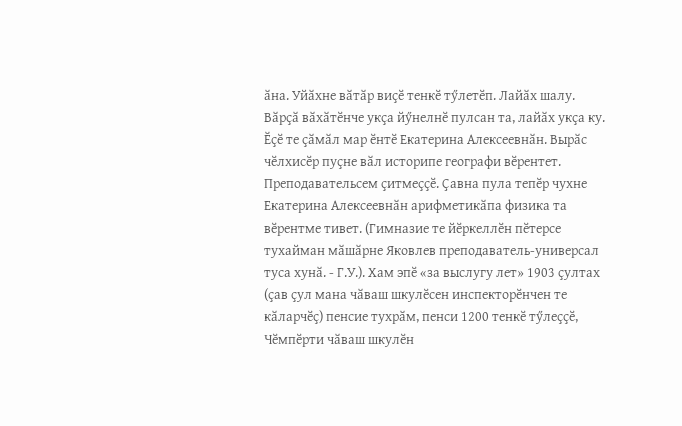ӑна. Уйӑхне вӑтӑр виҫӗ тенкӗ тӳлетӗп. Лайӑх шалу. Вӑрҫӑ вӑхӑтӗнче укҫа йӳнелнӗ пулсан та, лайӑх укҫа ку. Ӗҫӗ те ҫӑмӑл мар ӗнтӗ Екатерина Алексеевнӑн. Вырӑс чӗлхисӗр пуҫне вӑл историпе географи вӗрентет. Преподавательсем ҫитмеҫҫӗ. Ҫавна пула тепӗр чухне Екатерина Алексеевнӑн арифметикӑпа физика та вӗрентме тивет. (Гимназие те йӗркеллӗн пӗтерсе тухайман мӑшӑрне Яковлев преподаватель-универсал туса хунӑ. - Г.У.). Хам эпӗ «за выслугу лет» 1903 ҫултах (ҫав ҫул мана чӑваш шкулӗсен инспекторӗнчен те кӑларчӗҫ) пенсие тухрӑм, пенси 1200 тенкӗ тӳлеҫҫӗ, Чӗмпӗрти чӑваш шкулӗн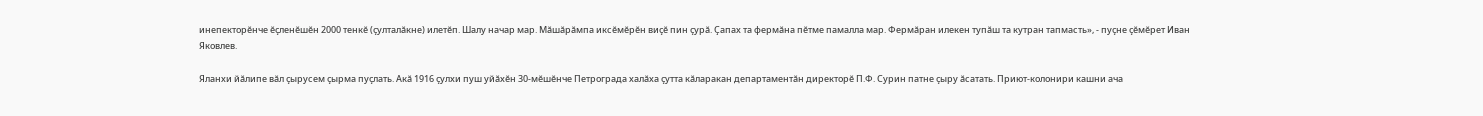инепекторӗнче ӗҫленӗшӗн 2000 тенкӗ (ҫулталӑкне) илетӗп. Шалу начар мар. Мӑшӑрӑмпа иксӗмӗрӗн виҫӗ пин ҫурӑ. Ҫапах та фермӑна пӗтме памалла мар. Фермӑран илекен тупӑш та кутран тапмасть», - пуҫне ҫӗмӗрет Иван Яковлев.

Яланхи йӑлипе вӑл ҫырусем ҫырма пуҫлать. Акӑ 1916 ҫулхи пуш уйӑхӗн 30-мӗшӗнче Петрограда халӑха ҫутта кӑларакан департаментӑн директорӗ П.Ф. Сурин патне ҫыру ӑсатать. Приют-колонири кашни ача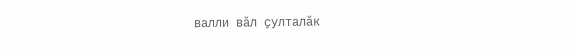валли вӑл ҫулталӑк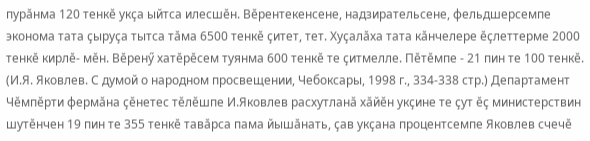пурӑнма 120 тенкӗ укҫа ыйтса илесшӗн. Вӗрентекенсене, надзирательсене, фельдшерсемпе эконома тата ҫыруҫа тытса тӑма 6500 тенкӗ ҫитет, тет. Хуҫалӑха тата кӑнчелере ӗҫлеттерме 2000 тенкӗ кирлӗ- мӗн. Вӗренӳ хатӗрӗсем туянма 600 тенкӗ те ҫитмелле. Пӗтӗмпе - 21 пин те 100 тенкӗ. (И.Я. Яковлев. С думой о народном просвещении, Чебоксары, 1998 г., 334-338 стр.) Департамент Чӗмпӗрти фермӑна ҫӗнетес тӗлӗшпе И.Яковлев расхутланӑ хӑйӗн укҫине те ҫут ӗҫ министерствин шутӗнчен 19 пин те 355 тенкӗ тавӑрса пама йышӑнать, ҫав укҫана процентсемпе Яковлев счечӗ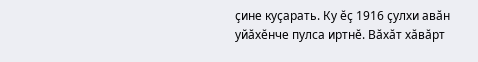ҫине куҫарать. Ку ӗҫ 1916 ҫулхи авӑн уйӑхӗнче пулса иртнӗ. Вӑхӑт хӑвӑрт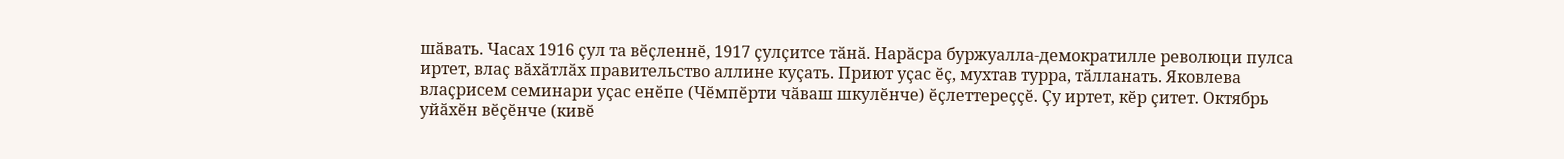шӑвать. Часах 1916 ҫул та вӗҫленнӗ, 1917 ҫулҫитсе тӑнӑ. Нарӑсра буржуалла-демократилле революци пулса иртет, влаҫ вӑхӑтлӑх правительство аллине куҫать. Приют уҫас ӗҫ, мухтав турра, тӑлланать. Яковлева влаҫрисем семинари уҫас енӗпе (Чӗмпӗрти чӑваш шкулӗнче) ӗҫлеттереҫҫӗ. Ҫу иртет, кӗр ҫитет. Октябрь уйӑхӗн вӗҫӗнче (кивӗ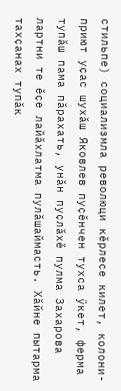стильпе) социализмла революци кӗрлесе килет, колони-приют уҫас шухӑш Яковлев пуҫӗнчен тухса ӳкет, ферма тупӑш пама пӑрахать, унӑн пуҫлӑхӗ пулма Захарова лартни те ӗҫе лайӑхлатма пулӑшаймасть. Хӑйне пытарма тахҫанах тупӑк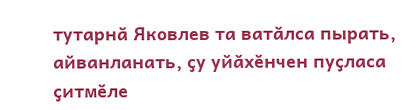тутарнӑ Яковлев та ватӑлса пырать, айванланать, ҫу уйӑхӗнчен пуҫласа ҫитмӗле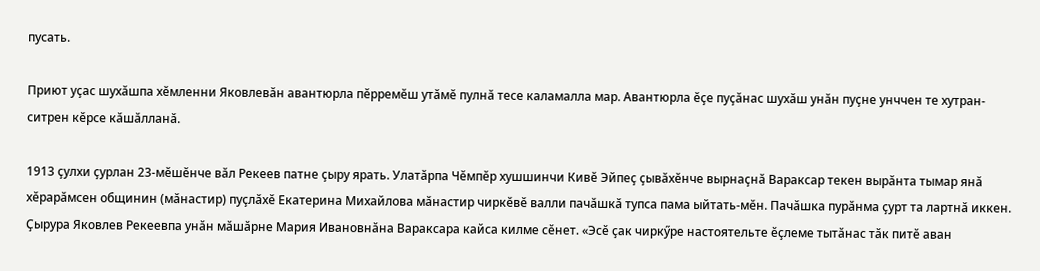пусать.

Приют уҫас шухӑшпа хӗмленни Яковлевӑн авантюрла пӗрремӗш утӑмӗ пулнӑ тесе каламалла мар. Авантюрла ӗҫе пуҫӑнас шухӑш унӑн пуҫне унччен те хутран-ситрен кӗрсе кӑшӑлланӑ.

1913 ҫулхи ҫурлан 23-мӗшӗнче вӑл Рекеев патне ҫыру ярать. Улатӑрпа Чӗмпӗр хушшинчи Кивӗ Эйпеҫ ҫывӑхӗнче вырнаҫнӑ Вараксар текен вырӑнта тымар янӑ хӗрарӑмсен общинин (мӑнастир) пуҫлӑхӗ Екатерина Михайлова мӑнастир чиркӗвӗ валли пачӑшкӑ тупса пама ыйтать-мӗн. Пачӑшка пурӑнма ҫурт та лартнӑ иккен. Ҫырура Яковлев Рекеевпа унӑн мӑшӑрне Мария Ивановнӑна Вараксара кайса килме сӗнет. «Эсӗ ҫак чиркӳре настоятельте ӗҫлеме тытӑнас тӑк питӗ аван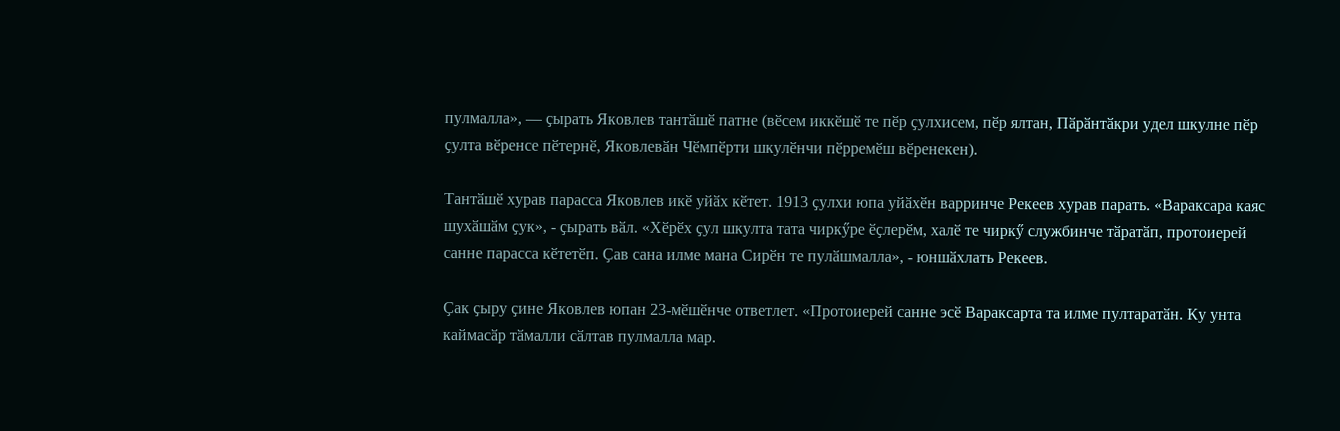пулмалла», — ҫырать Яковлев тантӑшӗ патне (вӗсем иккӗшӗ те пӗр ҫулхисем, пӗр ялтан, Пӑрӑнтӑкри удел шкулне пӗр ҫулта вӗренсе пӗтернӗ, Яковлевӑн Чӗмпӗрти шкулӗнчи пӗрремӗш вӗренекен).

Тантӑшӗ хурав парасса Яковлев икӗ уйӑх кӗтет. 1913 ҫулхи юпа уйӑхӗн варринче Рекеев хурав парать. «Вараксара каяс шухӑшӑм ҫук», - ҫырать вӑл. «Хӗрӗх ҫул шкулта тата чиркӳре ӗҫлерӗм, халӗ те чиркӳ службинче тӑратӑп, протоиерей санне парасса кӗтетӗп. Ҫав сана илме мана Сирӗн те пулӑшмалла», - юншӑхлать Рекеев.

Ҫак ҫыру ҫине Яковлев юпан 23-мӗшӗнче ответлет. «Протоиерей санне эсӗ Вараксарта та илме пултаратӑн. Ку унта каймасӑр тӑмалли сӑлтав пулмалла мар.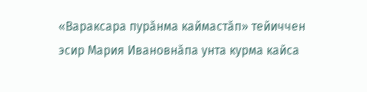«Вараксара пурӑнма каймастӑп» тейиччен эсир Мария Ивановнӑпа унта курма кайса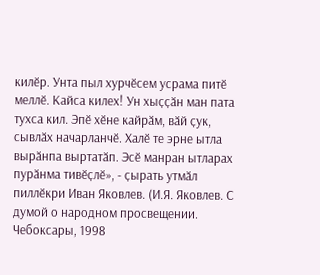килӗр. Унта пыл хурчӗсем усрама питӗ меллӗ. Кайса килех! Ун хыҫҫӑн ман пата тухса кил. Эпӗ хӗне кайрӑм, вӑй ҫук, сывлӑх начарланчӗ. Халӗ те эрне ытла вырӑнпа выртатӑп. Эсӗ манран ытларах пурӑнма тивӗҫлӗ», - ҫырать утмӑл пиллӗкри Иван Яковлев. (И.Я. Яковлев. С думой о народном просвещении. Чебоксары, 1998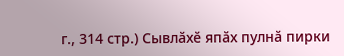г., 314 стр.) Сывлӑхӗ япӑх пулнӑ пирки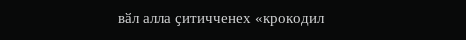вӑл алла ҫитичченех «крокодил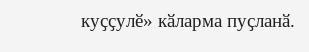куҫҫулӗ» кӑларма пуҫланӑ.